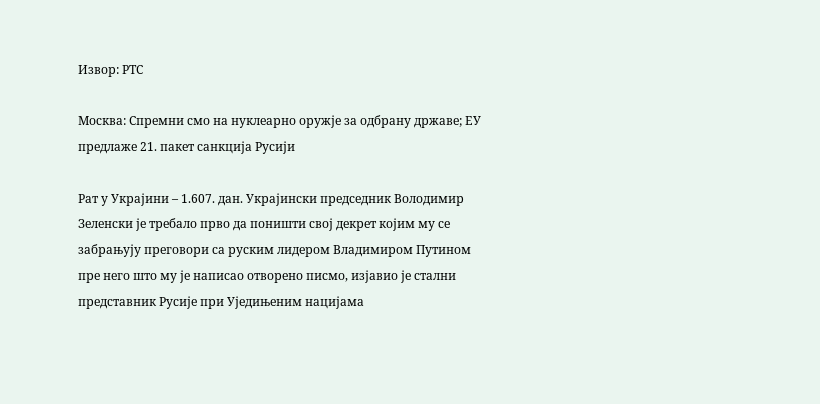Извор: РТС

Москва: Спремни смо на нуклеарно оружје за одбрану државе; ЕУ предлаже 21. пакет санкција Русији

Рат у Украјини – 1.607. дан. Украјински председник Володимир Зеленски је требало прво да поништи свој декрет којим му се забрањују преговори са руским лидером Владимиром Путином пре него што му је написао отворено писмо, изјавио је стални представник Русије при Уједињеним нацијама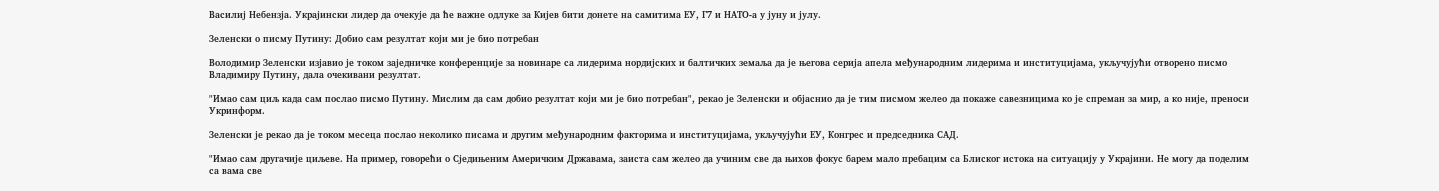Василиј Небензја. Украјински лидер да очекује да ће важне одлуке за Кијев бити донете на самитима ЕУ, Г7 и НАТО-а у јуну и јулу.

Зеленски о писму Путину: Добио сам резултат који ми је био потребан

Володимир Зеленски изјавио је током заједничке конференције за новинаре са лидерима нордијских и балтичких земаља да је његова серија апела међународним лидерима и институцијама, укључујући отворено писмо Владимиру Путину, дала очекивани резултат.

"Имао сам циљ када сам послао писмо Путину. Мислим да сам добио резултат који ми је био потребан", рекао је Зеленски и објаснио да је тим писмом желео да покаже савезницима ко је спреман за мир, а ко није, преноси Укринформ.

Зеленски је рекао да је током месеца послао неколико писама и другим међународним факторима и институцијама, укључујући ЕУ, Конгрес и председника САД.

"Имао сам другачије циљеве. На пример, говорећи о Сједињеним Америчким Државама, заиста сам желео да учиним све да њихов фокус барем мало пребацим са Блиског истока на ситуацију у Украјини. Не могу да поделим са вама све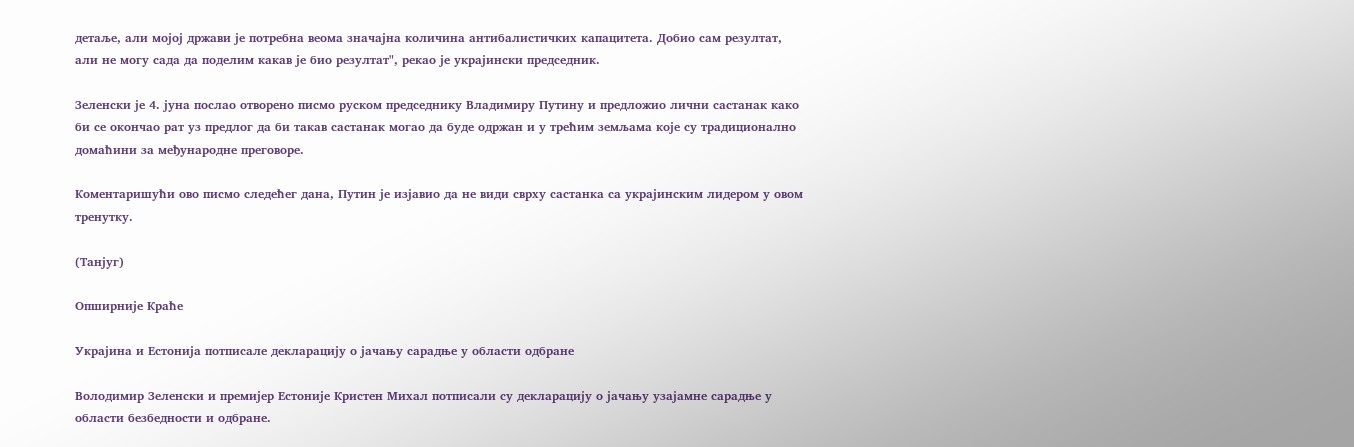детаље, али мојој држави је потребна веома значајна количина антибалистичких капацитета. Добио сам резултат, али не могу сада да поделим какав је био резултат", рекао је украјински председник.

Зеленски је 4. јуна послао отворено писмо руском председнику Владимиру Путину и предложио лични састанак како би се окончао рат уз предлог да би такав састанак могао да буде одржан и у трећим земљама које су традиционално домаћини за међународне преговоре.

Коментаришући ово писмо следећег дана, Путин је изјавио да не види сврху састанка са украјинским лидером у овом тренутку.

(Танјуг)

Опширније Краће

Украјина и Естонија потписале декларацију о јачању сарадње у области одбране

Володимир Зеленски и премијер Естоније Кристен Михал потписали су декларацију о јачању узајамне сарадње у области безбедности и одбране.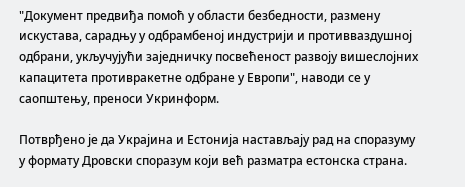"Документ предвиђа помоћ у области безбедности, размену искустава, сарадњу у одбрамбеној индустрији и противваздушној одбрани, укључујући заједничку посвећеност развоју вишеслојних капацитета противракетне одбране у Европи", наводи се у саопштењу, преноси Укринформ.

Потврђено је да Украјина и Естонија настављају рад на споразуму у формату Дровски споразум који већ разматра естонска страна.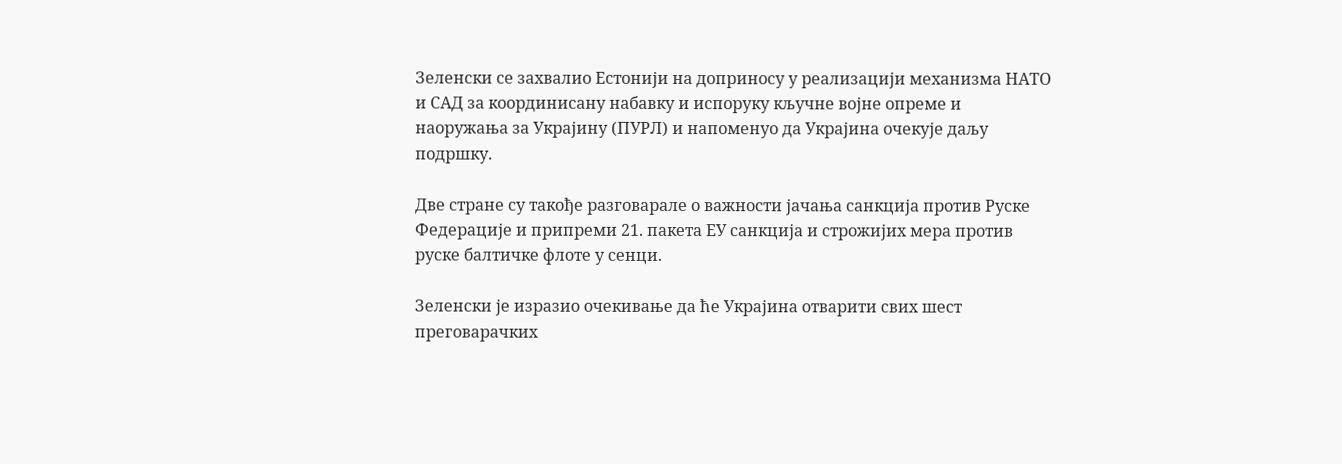Зеленски се захвалио Естонији на доприносу у реализацији механизма НАТО и САД за координисану набавку и испоруку кључне војне опреме и наоружања за Украјину (ПУРЛ) и напоменуо да Украјина очекује даљу подршку.

Две стране су такође разговарале о важности јачања санкција против Руске Федерације и припреми 21. пакета ЕУ санкција и строжијих мера против руске балтичке флоте у сенци.

Зеленски је изразио очекивање да ће Украјина отварити свих шест преговарачких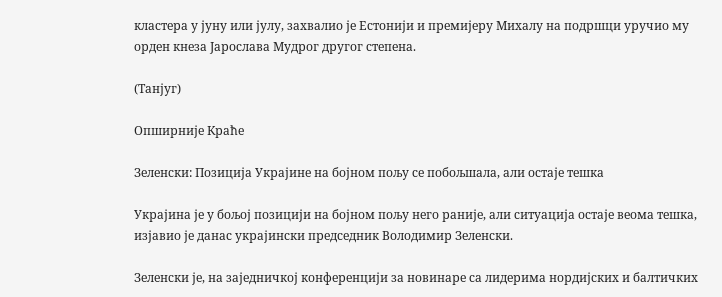кластера у јуну или јулу, захвалио је Естонији и премијеру Михалу на подршци уручио му орден кнеза Јарослава Мудрог другог степена.

(Танјуг)

Опширније Краће

Зеленски: Позиција Украјине на бојном пољу се побољшала, али остаје тешка

Украјина је у бољој позицији на бојном пољу него раније, али ситуација остаје веома тешка, изјавио је данас украјински председник Володимир Зеленски.

Зеленски је, на заједничкој конференцији за новинаре са лидерима нордијских и балтичких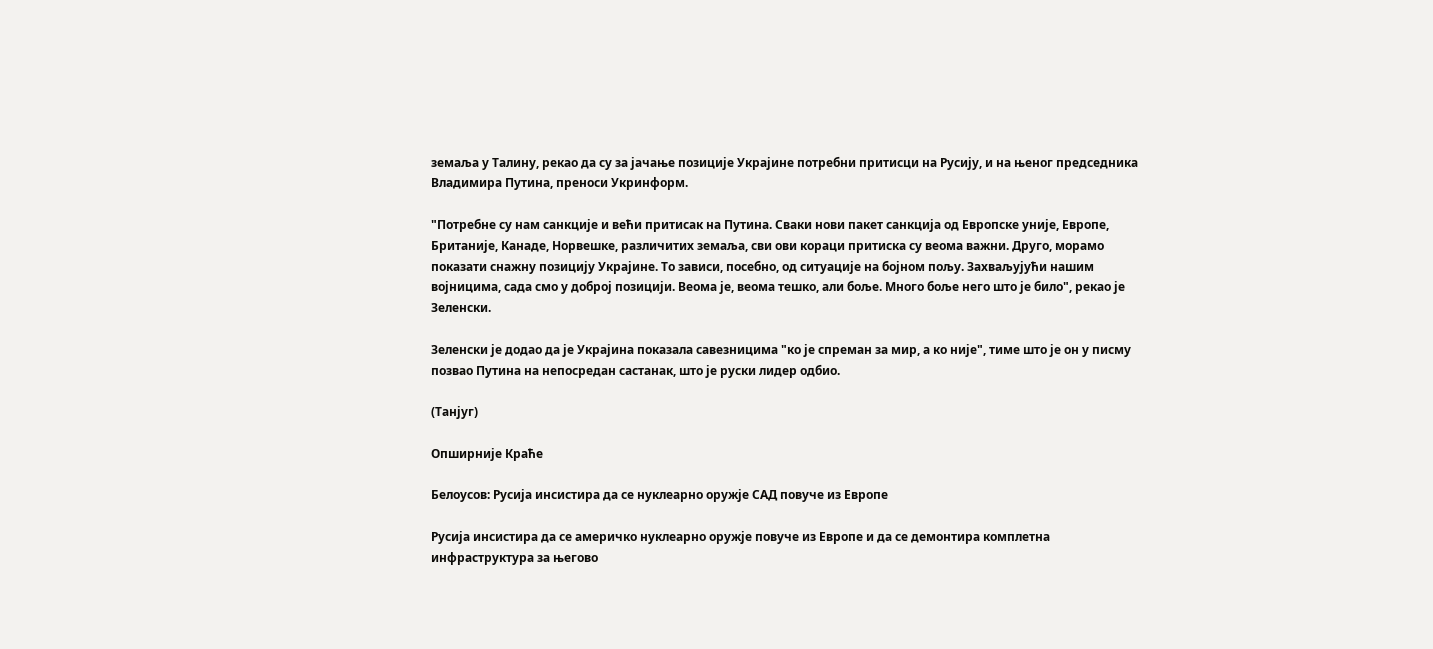земаља у Талину, рекао да су за јачање позиције Украјине потребни притисци на Русију, и на њеног председника Владимира Путина, преноси Укринформ.

"Потребне су нам санкције и већи притисак на Путина. Сваки нови пакет санкција од Европске уније, Европе, Британије, Канаде, Норвешке, различитих земаља, сви ови кораци притиска су веома важни. Друго, морамо показати снажну позицију Украјине. То зависи, посебно, од ситуације на бојном пољу. Захваљујући нашим војницима, сада смо у доброј позицији. Веома је, веома тешко, али боље. Много боље него што је било", рекао је Зеленски.

Зеленски је додао да је Украјина показала савезницима "ко је спреман за мир, а ко није", тиме што је он у писму позвао Путина на непосредан састанак, што је руски лидер одбио.

(Танјуг)

Опширније Краће

Белоусов: Русија инсистира да се нуклеарно оружје САД повуче из Европе

Русија инсистира да се америчко нуклеарно оружје повуче из Европе и да се демонтира комплетна инфраструктура за његово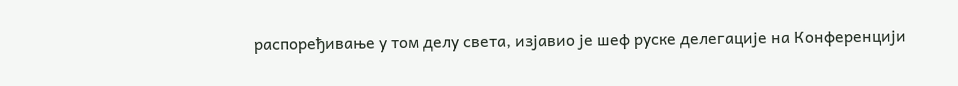распоређивање у том делу света, изјавио је шеф руске делегације на Конференцији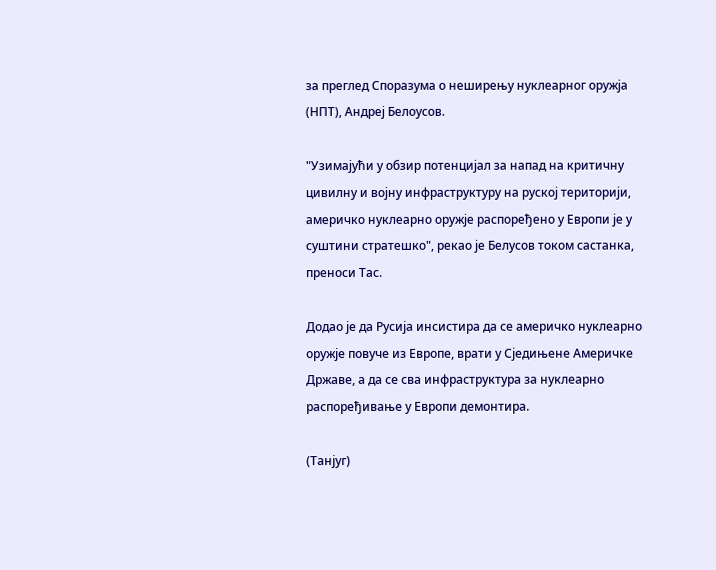за преглед Споразума о неширењу нуклеарног оружја (НПТ), Андреј Белоусов.

"Узимајући у обзир потенцијал за напад на критичну цивилну и војну инфраструктуру на руској територији, америчко нуклеарно оружје распоређено у Европи је у суштини стратешко", рекао је Белусов током састанка, преноси Тас.

Додао је да Русија инсистира да се америчко нуклеарно оружје повуче из Европе, врати у Сједињене Америчке Државе, а да се сва инфраструктура за нуклеарно распоређивање у Европи демонтира.

(Танјуг)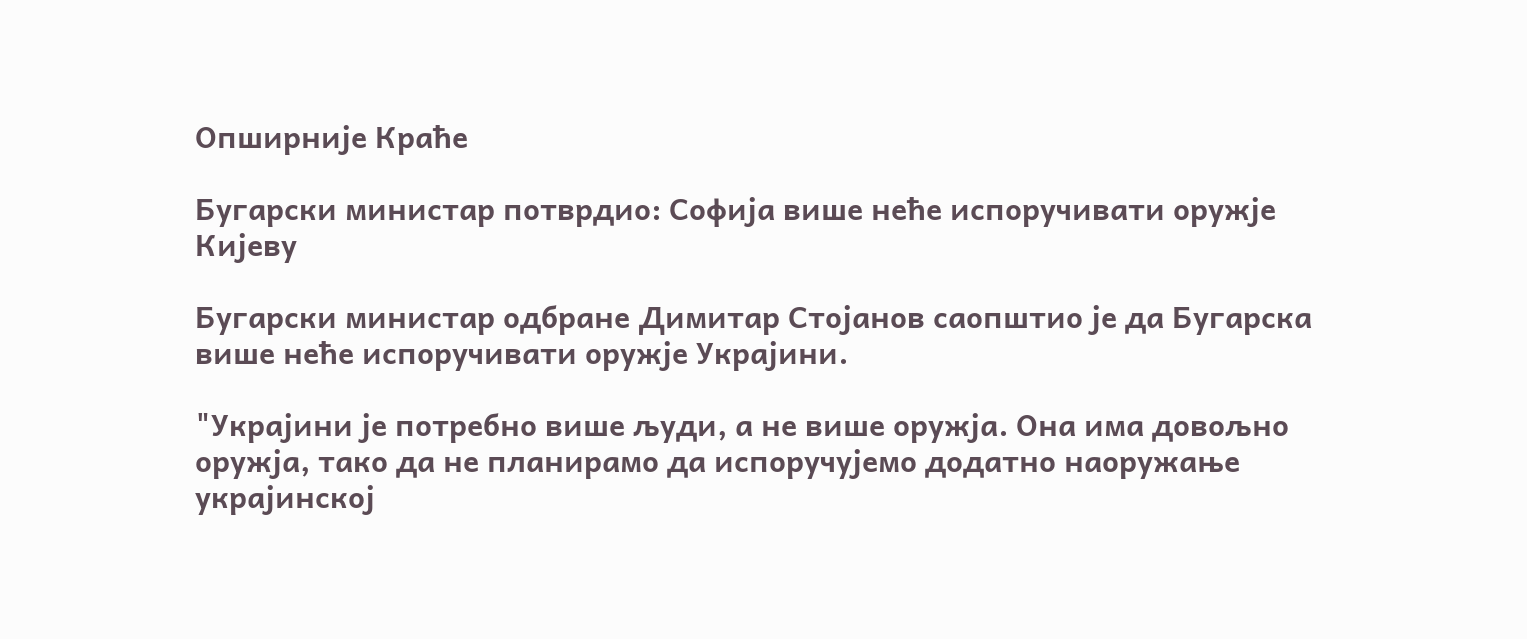Опширније Краће

Бугарски министар потврдио: Софија више неће испоручивати оружје Кијеву

Бугарски министар одбране Димитар Стојанов саопштио је да Бугарска више неће испоручивати оружје Украјини.

"Украјини је потребно више људи, а не више оружја. Она има довољно оружја, тако да не планирамо да испоручујемо додатно наоружање украјинској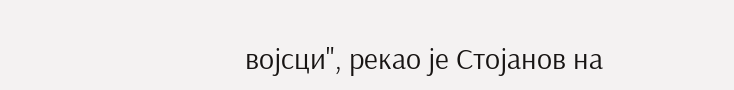војсци", рекао је Стојанов на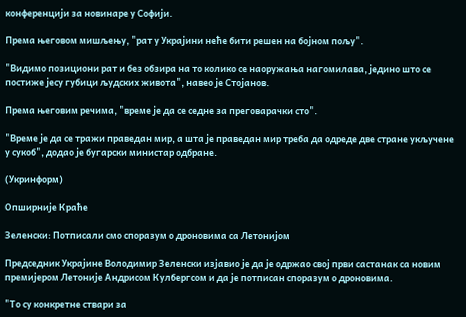конференцији за новинаре у Софији.

Према његовом мишљењу, "рат у Украјини неће бити решен на бојном пољу".

"Видимо позициони рат и без обзира на то колико се наоружања нагомилава, једино што се постиже јесу губици људских живота", навео је Стојанов.

Према његовим речима, "време је да се седне за преговарачки сто".

"Време је да се тражи праведан мир, а шта је праведан мир треба да одреде две стране укључене у сукоб", додао је бугарски министар одбране.

(Укринформ)

Опширније Краће

Зеленски: Потписали смо споразум о дроновима са Летонијом

Председник Украјине Володимир Зеленски изјавио је да је одржао свој први састанак са новим премијером Летоније Андрисом Кулбергсом и да је потписан споразум о дроновима.

"То су конкретне ствари за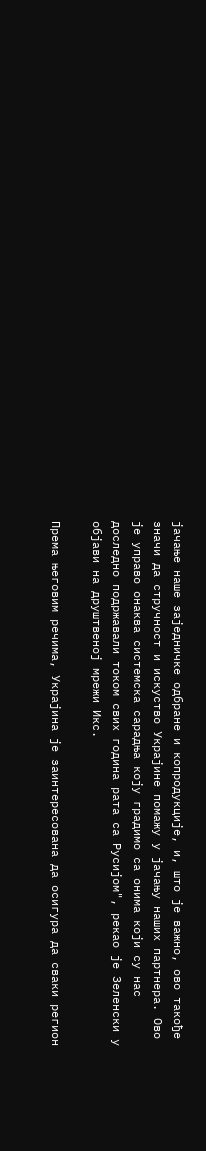јачање наше заједничке одбране и копродукције, и, што је важно, ово такође значи да стручност и искуство Украјине помажу у јачању наших партнера. Ово је управо онаква системска сарадња коју градимо са онима који су нас доследно подржавали током свих година рата са Русијом", рекао је Зеленски у објави на друштвеној мрежи Икс.

Према његовим речима, Украјина је заинтересована да осигура да сваки регион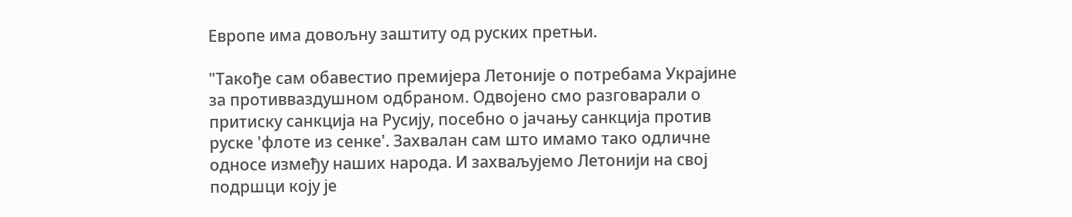Европе има довољну заштиту од руских претњи.

"Такође сам обавестио премијера Летоније о потребама Украјине за противваздушном одбраном. Одвојено смо разговарали о притиску санкција на Русију, посебно о јачању санкција против руске 'флоте из сенке'. Захвалан сам што имамо тако одличне односе између наших народа. И захваљујемо Летонији на свој подршци коју је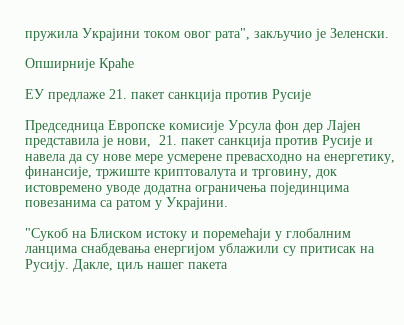пружила Украјини током овог рата", закључио је Зеленски.

Опширније Краће

ЕУ предлаже 21. пакет санкција против Русије

Председница Европске комисије Урсула фон дер Лајен представила је нови,  21. пакет санкција против Русије и навела да су нове мере усмерене превасходно на енергетику, финансије, тржиште криптовалута и трговину, док истовремено уводе додатна ограничења појединцима повезанима са ратом у Украјини.

"Сукоб на Блиском истоку и поремећаји у глобалним ланцима снабдевања енергијом ублажили су притисак на Русију. Дакле, циљ нашег пакета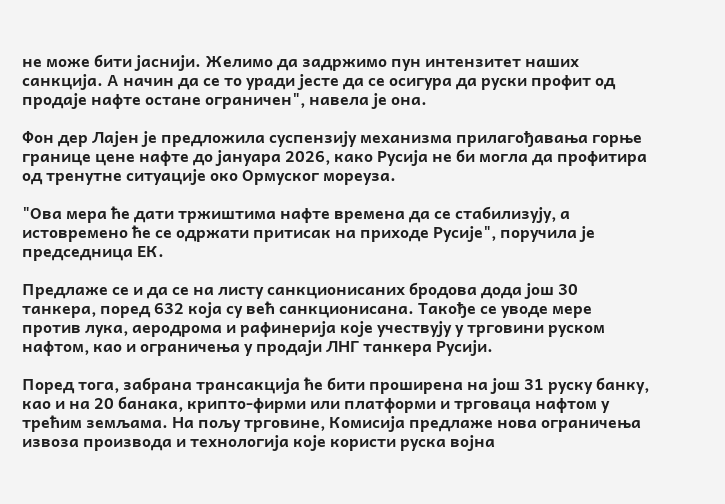не може бити јаснији. Желимо да задржимо пун интензитет наших санкција. А начин да се то уради јесте да се осигура да руски профит од продаје нафте остане ограничен", навела је она.

Фон дер Лајен је предложила суспензију механизма прилагођавања горње границе цене нафте до јануара 2026, како Русија не би могла да профитира од тренутне ситуације око Ормуског мореуза.

"Ова мера ће дати тржиштима нафте времена да се стабилизују, а истовремено ће се одржати притисак на приходе Русије", поручила је председница ЕК.

Предлаже се и да се на листу санкционисаних бродова дода још 30 танкера, поред 632 која су већ санкционисана. Такође се уводе мере против лука, аеродрома и рафинерија које учествују у трговини руском нафтом, као и ограничења у продаји ЛНГ танкера Русији.

Поред тога, забрана трансакција ће бити проширена на још 31 руску банку, као и на 20 банака, крипто-фирми или платформи и трговаца нафтом у трећим земљама. На пољу трговине, Комисија предлаже нова ограничења извоза производа и технологија које користи руска војна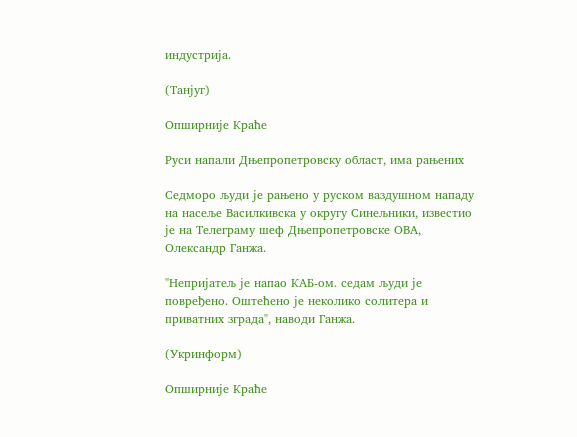индустрија.

(Танјуг)

Опширније Краће

Руси напали Дњепропетровску област, има рањених

Седморо људи је рањено у руском ваздушном нападу на насеље Василкивска у округу Синељники, известио је на Телеграму шеф Дњепропетровске ОВА, Олександр Ганжа.

"Непријатељ је напао КАБ-ом. седам људи је повређено. Оштећено је неколико солитера и приватних зграда", наводи Ганжа.

(Укринформ)

Опширније Краће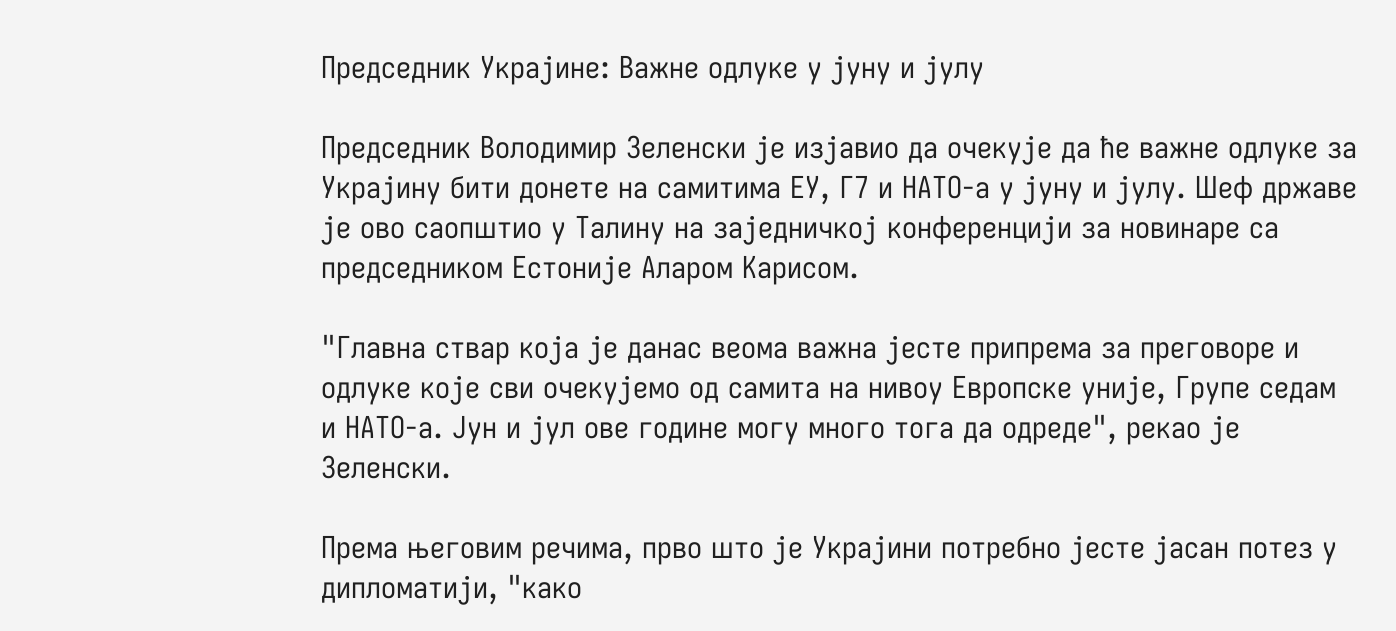Председник Украјине: Важне одлуке у јуну и јулу

Председник Володимир Зеленски је изјавио да очекује да ће важне одлуке за Украјину бити донете на самитима ЕУ, Г7 и НАТО-а у јуну и јулу. Шеф државе је ово саопштио у Талину на заједничкој конференцији за новинаре са председником Естоније Аларом Карисом.

"Главна ствар која је данас веома важна јесте припрема за преговоре и одлуке које сви очекујемо од самита на нивоу Европске уније, Групе седам и НАТО-а. Јун и јул ове године могу много тога да одреде", рекао је Зеленски.

Према његовим речима, прво што је Украјини потребно јесте јасан потез у дипломатији, "како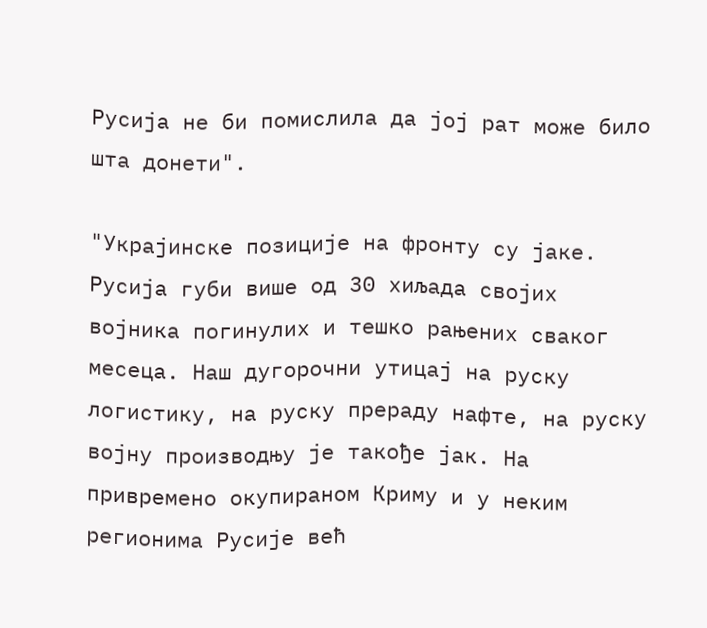Русија не би помислила да јој рат може било шта донети".

"Украјинске позиције на фронту су јаке. Русија губи више од 30 хиљада својих војника погинулих и тешко рањених сваког месеца. Наш дугорочни утицај на руску логистику, на руску прераду нафте, на руску војну производњу је такође јак. На привремено окупираном Криму и у неким регионима Русије већ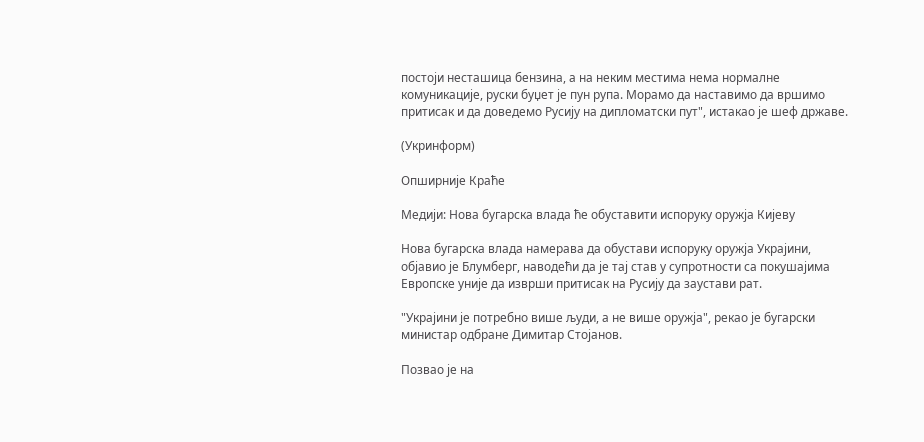постоји несташица бензина, а на неким местима нема нормалне комуникације, руски буџет је пун рупа. Морамо да наставимо да вршимо притисак и да доведемо Русију на дипломатски пут", истакао је шеф државе.

(Укринформ)

Опширније Краће

Медији: Нова бугарска влада ће обуставити испоруку оружја Кијеву

Нова бугарска влада намерава да обустави испоруку оружја Украјини, објавио је Блумберг, наводећи да је тај став у супротности са покушајима Европске уније да изврши притисак на Русију да заустави рат.

"Украјини је потребно више људи, а не више оружја", рекао је бугарски министар одбране Димитар Стојанов.

Позвао је на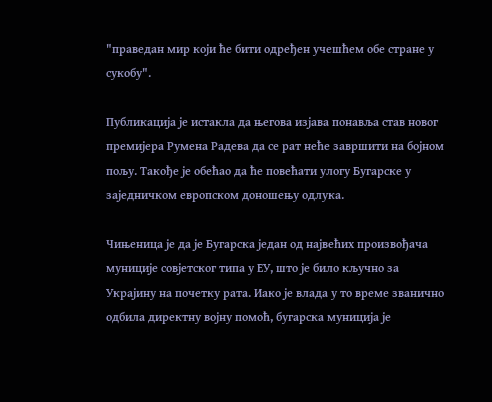"праведан мир који ће бити одређен учешћем обе стране у сукобу".

Публикација је истакла да његова изјава понавља став новог премијера Румена Радева да се рат неће завршити на бојном пољу. Такође је обећао да ће повећати улогу Бугарске у заједничком европском доношењу одлука.

Чињеница је да је Бугарска један од највећих произвођача муниције совјетског типа у ЕУ, што је било кључно за Украјину на почетку рата. Иако је влада у то време званично одбила директну војну помоћ, бугарска муниција је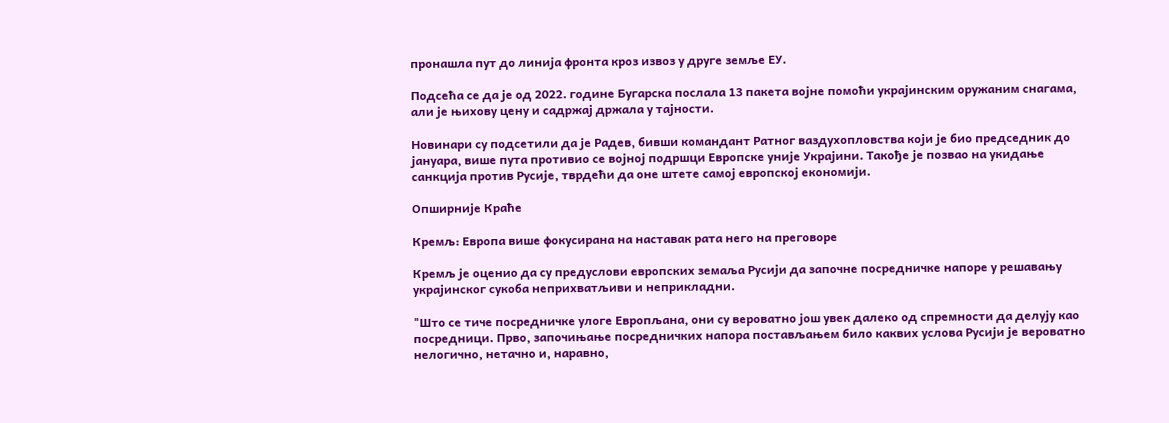пронашла пут до линија фронта кроз извоз у друге земље ЕУ.

Подсећа се да је од 2022. године Бугарска послала 13 пакета војне помоћи украјинским оружаним снагама, али је њихову цену и садржај држала у тајности.

Новинари су подсетили да је Радев, бивши командант Ратног ваздухопловства који је био председник до јануара, више пута противио се војној подршци Европске уније Украјини. Такође је позвао на укидање санкција против Русије, тврдећи да оне штете самој европској економији.

Опширније Краће

Кремљ: Европа више фокусирана на наставак рата него на преговоре

Кремљ је оценио да су предуслови европских земаља Русији да започне посредничке напоре у решавању украјинског сукоба неприхватљиви и неприкладни.

"Што се тиче посредничке улоге Европљана, они су вероватно још увек далеко од спремности да делују као посредници. Прво, започињање посредничких напора постављањем било каквих услова Русији је вероватно нелогично, нетачно и, наравно,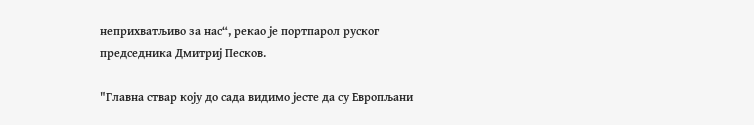неприхватљиво за нас“, рекао је портпарол руског председника Дмитриј Песков.

"Главна ствар коју до сада видимо јесте да су Европљани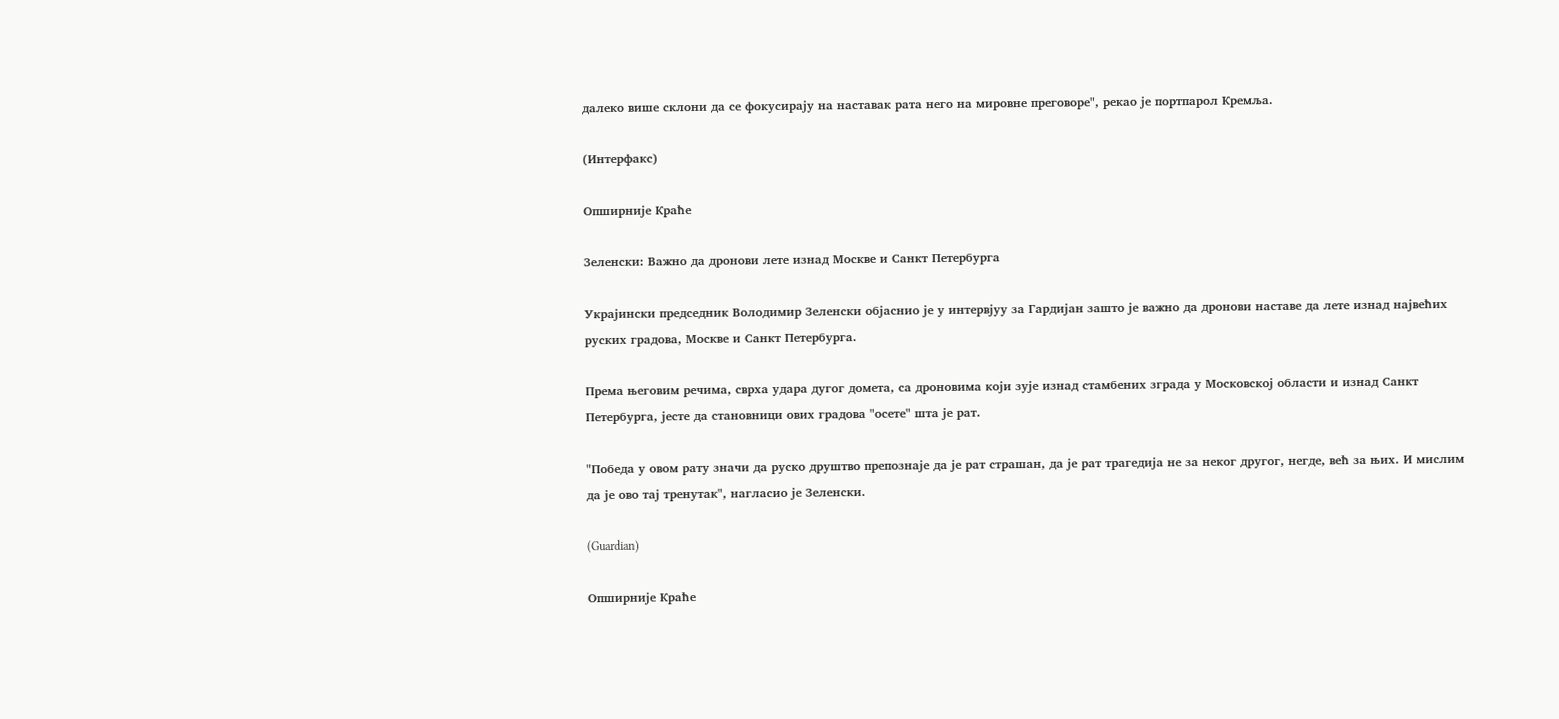далеко више склони да се фокусирају на наставак рата него на мировне преговоре", рекао је портпарол Кремља.

(Интерфакс)

Опширније Краће

Зеленски: Важно да дронови лете изнад Москве и Санкт Петербурга

Украјински председник Володимир Зеленски објаснио је у интервјуу за Гардијан зашто је важно да дронови наставе да лете изнад највећих руских градова, Москве и Санкт Петербурга.

Према његовим речима, сврха удара дугог домета, са дроновима који зује изнад стамбених зграда у Московској области и изнад Санкт Петербурга, јесте да становници ових градова "осете" шта је рат.

"Победа у овом рату значи да руско друштво препознаје да је рат страшан, да је рат трагедија не за неког другог, негде, већ за њих. И мислим да је ово тај тренутак", нагласио је Зеленски.

(Guardian)

Опширније Краће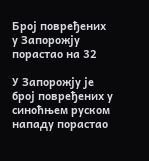Број повређених у Запорожју порастао на 32

У Запорожју је број повређених у синоћњем руском нападу порастао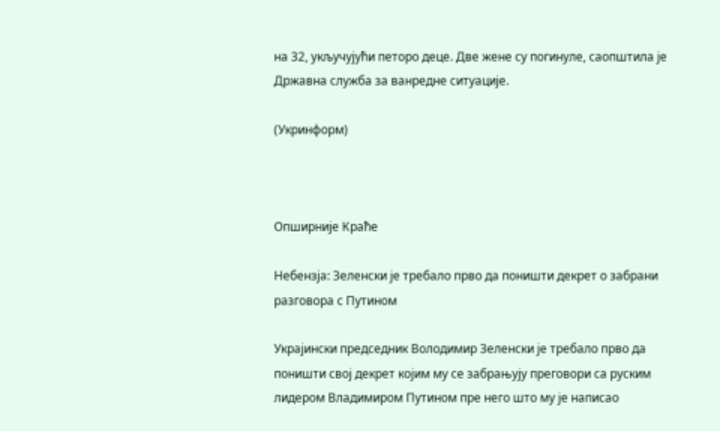на 32, укључујући петоро деце. Две жене су погинуле, саопштила је Државна служба за ванредне ситуације.

(Укринформ)



Опширније Краће

Небензја: Зеленски је требало прво да поништи декрет о забрани разговора с Путином

Украјински председник Володимир Зеленски је требало прво да поништи свој декрет којим му се забрањују преговори са руским лидером Владимиром Путином пре него што му је написао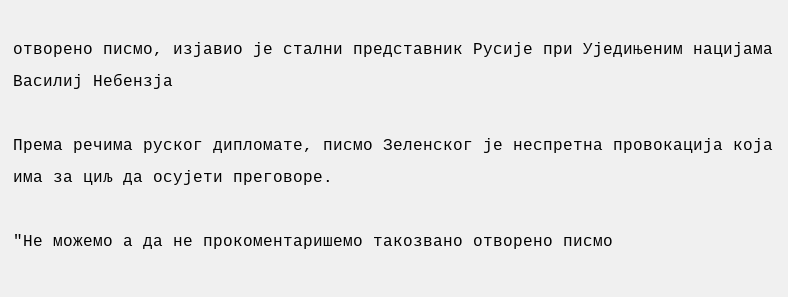отворено писмо, изјавио је стални представник Русије при Уједињеним нацијама Василиј Небензја

Према речима руског дипломате, писмо Зеленског је неспретна провокација која има за циљ да осујети преговоре.

"Не можемо а да не прокоментаришемо такозвано отворено писмо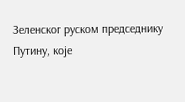Зеленског руском председнику Путину, које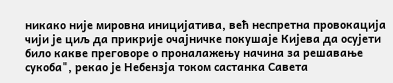никако није мировна иницијатива, већ неспретна провокација чији је циљ да прикрије очајничке покушаје Кијева да осујети било какве преговоре о проналажењу начина за решавање сукоба", рекао је Небензја током састанка Савета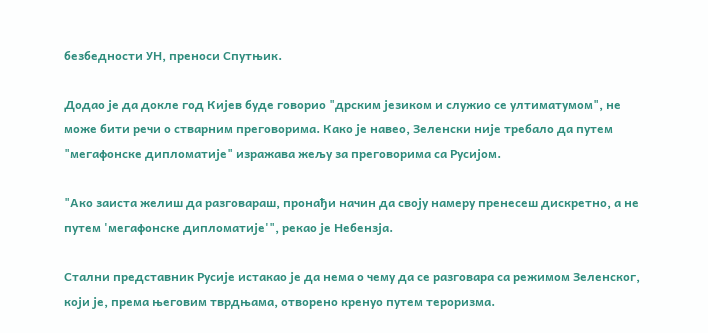безбедности УН, преноси Спутњик.

Додао је да докле год Кијев буде говорио "дрским језиком и служио се ултиматумом", не може бити речи о стварним преговорима. Како је навео, Зеленски није требало да путем "мегафонске дипломатије" изражава жељу за преговорима са Русијом.

"Ако заиста желиш да разговараш, пронађи начин да своју намеру пренесеш дискретно, а не путем 'мегафонске дипломатије'", рекао је Небензја.

Стални представник Русије истакао је да нема о чему да се разговара са режимом Зеленског, који је, према његовим тврдњама, отворено кренуо путем тероризма.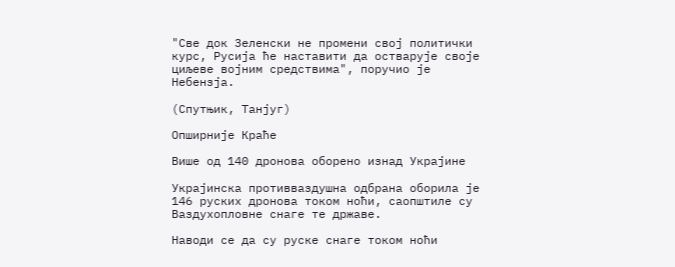"Све док Зеленски не промени свој политички курс, Русија ће наставити да остварује своје циљеве војним средствима", поручио је Небензја.

(Спутњик, Танјуг)

Опширније Краће

Више од 140 дронова оборено изнад Украјине

Украјинска противваздушна одбрана оборила је 146 руских дронова током ноћи, саопштиле су  Ваздухопловне снаге те државе.

Наводи се да су руске снаге током ноћи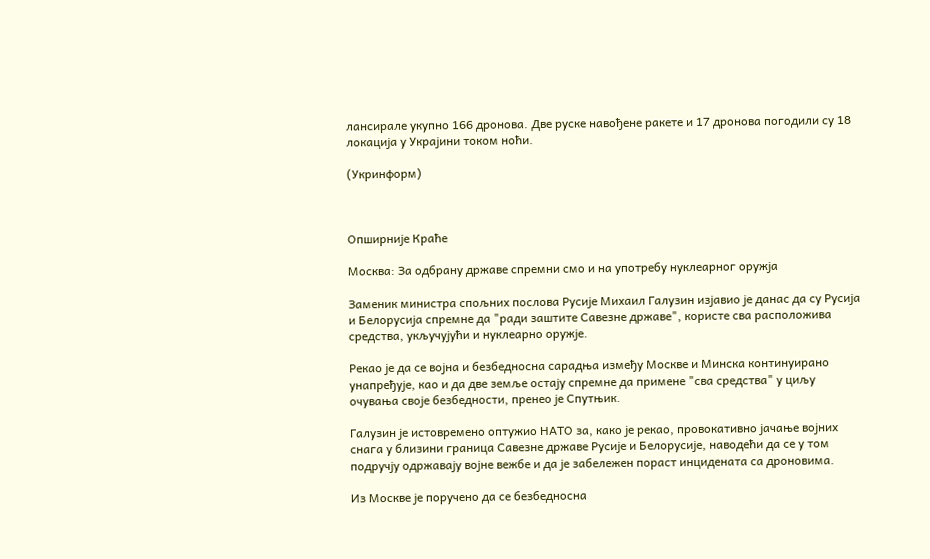лансирале укупно 166 дронова. Две руске навођене ракете и 17 дронова погодили су 18 локација у Украјини током ноћи.

(Укринформ)



Опширније Краће

Москва: За одбрану државе спремни смо и на употребу нуклеарног оружја

Заменик министра спољних послова Русије Михаил Галузин изјавио је данас да су Русија и Белорусија спремне да "ради заштите Савезне државе", користе сва расположива средства, укључујући и нуклеарно оружје.

Рекао је да се војна и безбедносна сарадња између Москве и Минска континуирано унапређује, као и да две земље остају спремне да примене "сва средства" у циљу очувања своје безбедности, пренео је Спутњик.

Галузин је истовремено оптужио НАТО за, како је рекао, провокативно јачање војних снага у близини граница Савезне државе Русије и Белорусије, наводећи да се у том подручју одржавају војне вежбе и да је забележен пораст инцидената са дроновима.

Из Москве је поручено да се безбедносна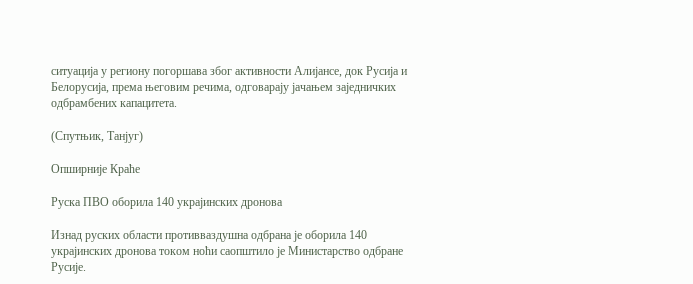ситуација у региону погоршава због активности Алијансе, док Русија и Белорусија, према његовим речима, одговарају јачањем заједничких одбрамбених капацитета.

(Спутњик, Танјуг)

Опширније Краће

Руска ПВО оборила 140 украјинских дронова

Изнад руских области противваздушна одбрана је оборила 140 украјинских дронова током ноћи саопштило је Министарство одбране Русије.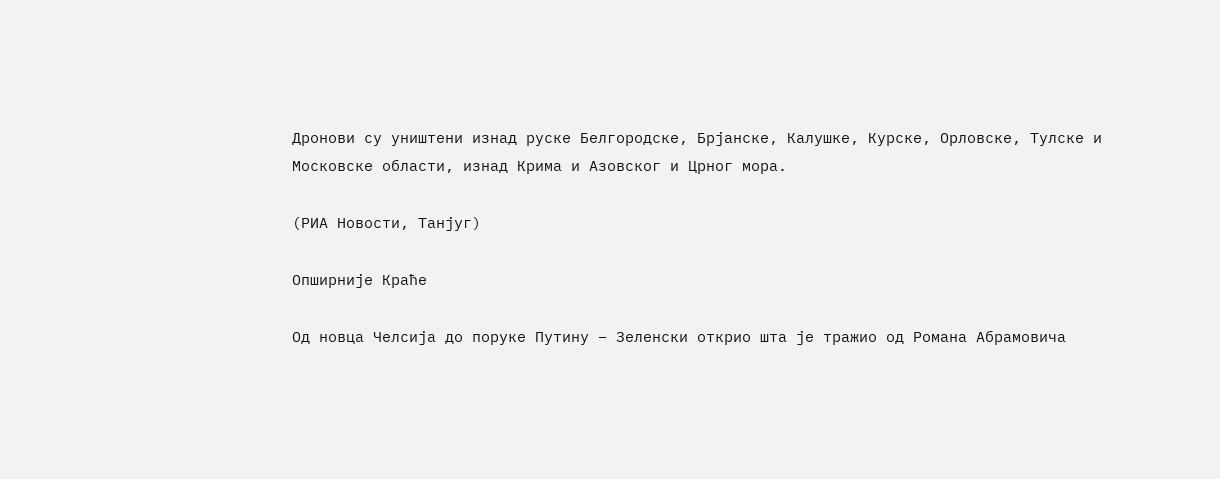Дронови су уништени изнад руске Белгородске, Брјанске, Калушке, Курске, Орловске, Тулске и Московске области, изнад Крима и Азовског и Црног мора.

(РИА Новости, Танјуг)

Опширније Краће

Од новца Челсија до поруке Путину – Зеленски открио шта је тражио од Романа Абрамовича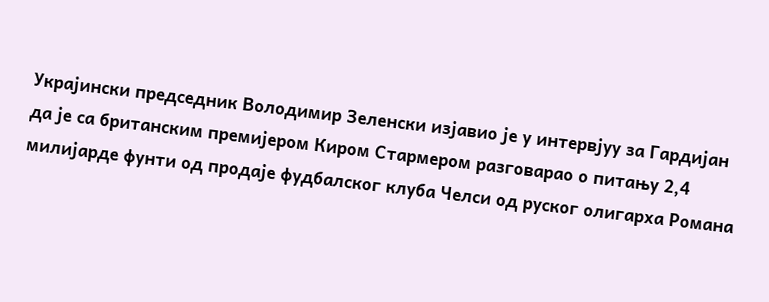Украјински председник Володимир Зеленски изјавио је у интервјуу за Гардијан да је са британским премијером Киром Стармером разговарао о питању 2,4 милијарде фунти од продаје фудбалског клуба Челси од руског олигарха Романа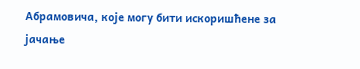Абрамовича, које могу бити искоришћене за јачање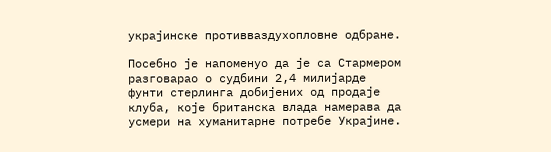украјинске противваздухопловне одбране.

Посебно је напоменуо да је са Стармером разговарао о судбини 2,4 милијарде фунти стерлинга добијених од продаје клуба, које британска влада намерава да усмери на хуманитарне потребе Украјине.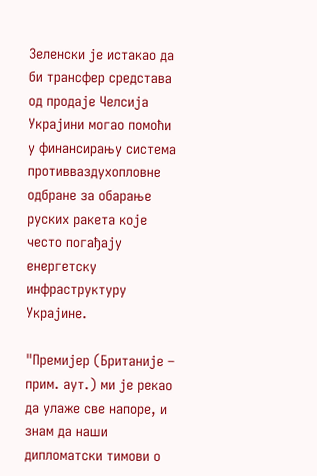Зеленски је истакао да би трансфер средстава од продаје Челсија Украјини могао помоћи у финансирању система противваздухопловне одбране за обарање руских ракета које често погађају енергетску инфраструктуру Украјине.

"Премијер (Британије – прим. аут.) ми је рекао да улаже све напоре, и знам да наши дипломатски тимови о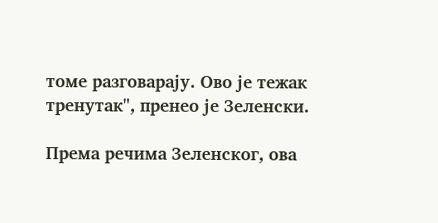томе разговарају. Ово је тежак тренутак", пренео је Зеленски.

Према речима Зеленског, ова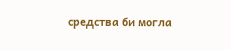средства би могла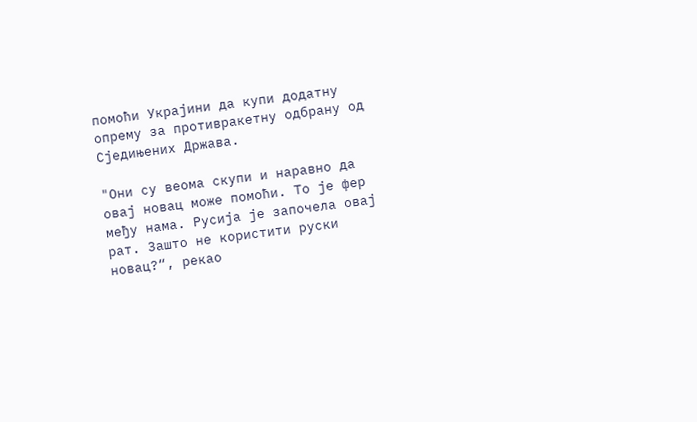помоћи Украјини да купи додатну опрему за противракетну одбрану од Сједињених Држава.

"Они су веома скупи и наравно да овај новац може помоћи. То је фер међу нама. Русија је започела овај рат. Зашто не користити руски новац?“, рекао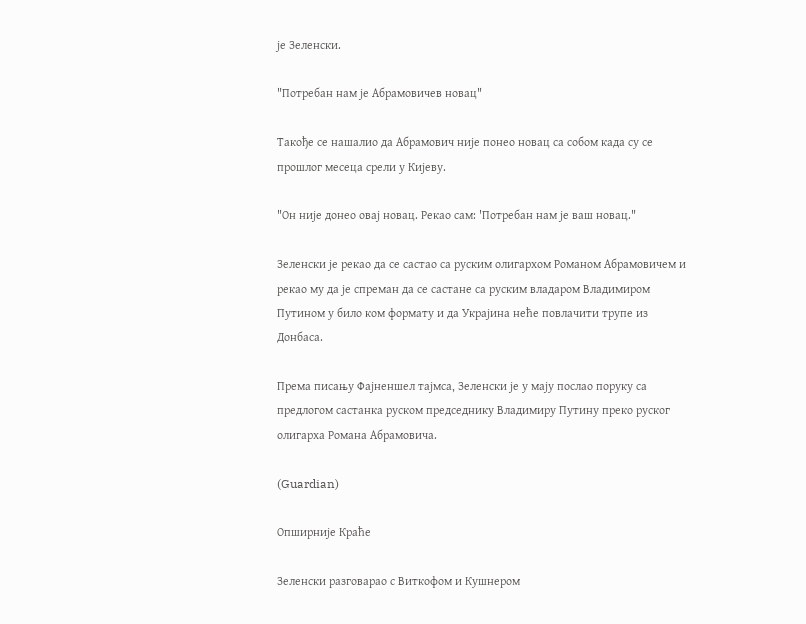је Зеленски.

"Потребан нам је Абрамовичев новац"

Такође се нашалио да Абрамович није понео новац са собом када су се прошлог месеца срели у Кијеву.

"Он није донео овај новац. Рекао сам: 'Потребан нам је ваш новац."

Зеленски је рекао да се састао са руским олигархом Романом Абрамовичем и рекао му да је спреман да се састане са руским владаром Владимиром Путином у било ком формату и да Украјина неће повлачити трупе из Донбаса.

Према писању Фајненшел тајмса, Зеленски је у мају послао поруку са предлогом састанка руском председнику Владимиру Путину преко руског олигарха Романа Абрамовича.

(Guardian)

Опширније Краће

Зеленски разговарао с Виткофом и Кушнером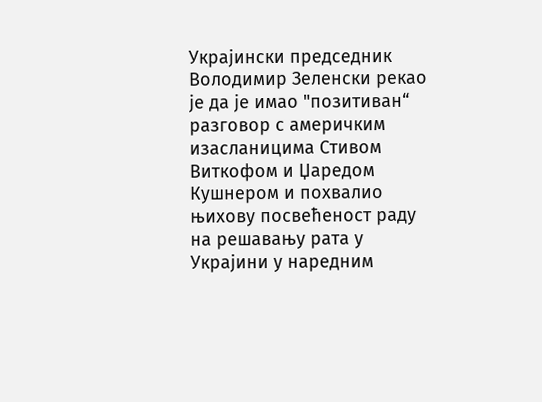Украјински председник Володимир Зеленски рекао је да је имао "позитиван“ разговор с америчким изасланицима Стивом Виткофом и Џаредом Кушнером и похвалио њихову посвећеност раду на решавању рата у Украјини у наредним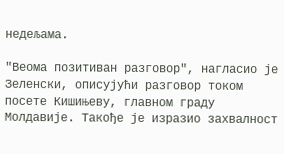недељама.

"Веома позитиван разговор", нагласио је Зеленски, описујући разговор током посете Кишињеву, главном граду Молдавије. Такође је изразио захвалност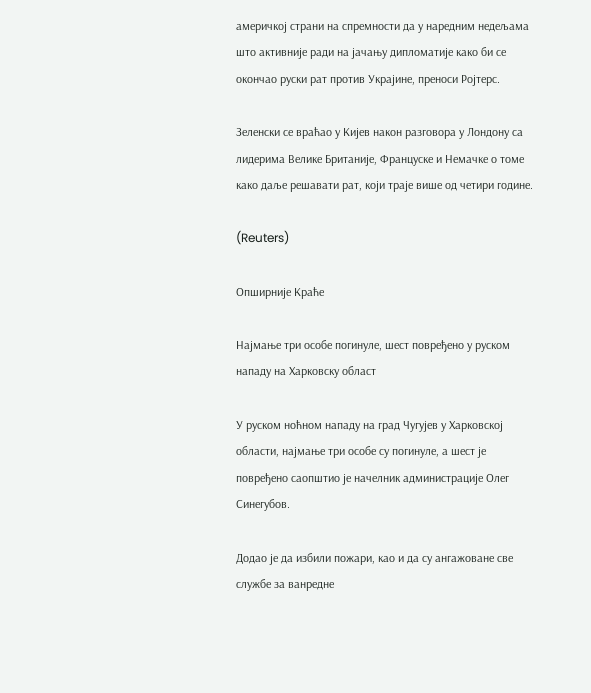америчкој страни на спремности да у наредним недељама што активније ради на јачању дипломатије како би се окончао руски рат против Украјине, преноси Ројтерс.

Зеленски се враћао у Кијев након разговора у Лондону са лидерима Велике Британије, Француске и Немачке о томе како даље решавати рат, који траје више од четири године.

(Reuters)

Опширније Краће

Најмање три особе погинуле, шест повређено у руском нападу на Харковску област

У руском ноћном нападу на град Чугујев у Харковској области, најмање три особе су погинуле, а шест је повређено саопштио је начелник администрације Олег Синегубов.

Додао је да избили пожари, као и да су ангажоване све службе за ванредне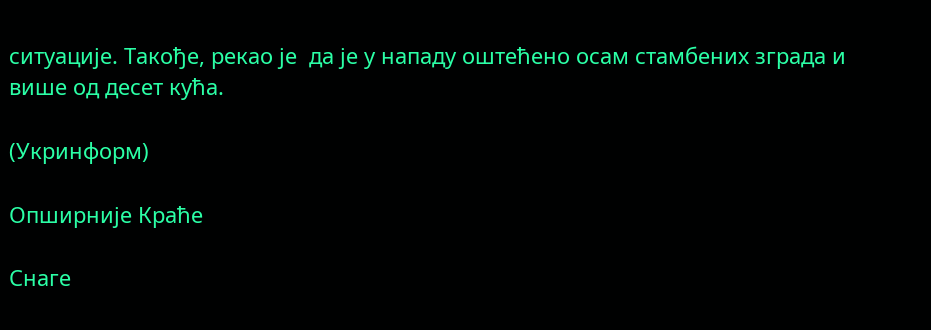ситуације. Такође, рекао је  да је у нападу оштећено осам стамбених зграда и више од десет кућа.

(Укринформ)

Опширније Краће

Снаге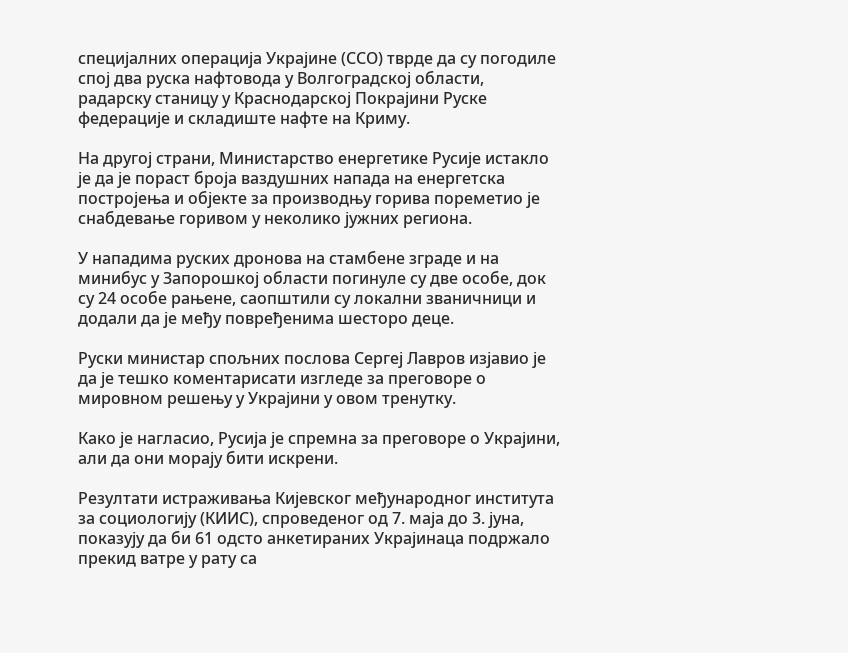специјалних операција Украјине (ССО) тврде да су погодиле спој два руска нафтовода у Волгоградској области, радарску станицу у Краснодарској Покрајини Руске федерације и складиште нафте на Криму.

На другој страни, Министарство енергетике Русије истакло је да је пораст броја ваздушних напада на енергетска постројења и објекте за производњу горива пореметио је снабдевање горивом у неколико јужних региона.

У нападима руских дронова на стамбене зграде и на минибус у Запорошкој области погинуле су две особе, док су 24 особе рањене, саопштили су локални званичници и додали да је међу повређенима шесторо деце.

Руски министар спољних послова Сергеј Лавров изјавио је да је тешко коментарисати изгледе за преговоре о мировном решењу у Украјини у овом тренутку.

Како је нагласио, Русија је спремна за преговоре о Украјини, али да они морају бити искрени.

Резултати истраживања Кијевског међународног института за социологију (КИИС), спроведеног од 7. маја до 3. јуна, показују да би 61 одсто анкетираних Украјинаца подржало прекид ватре у рату са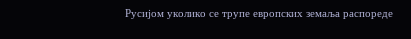Русијом уколико се трупе европских земаља распореде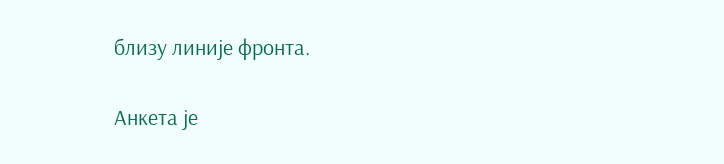близу линије фронта.

Анкета је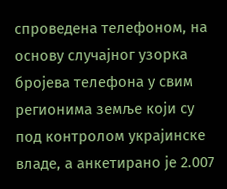спроведена телефоном, на основу случајног узорка бројева телефона у свим регионима земље који су под контролом украјинске владе, а анкетирано је 2.007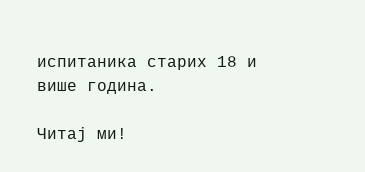испитаника старих 18 и више година.

Читај ми!